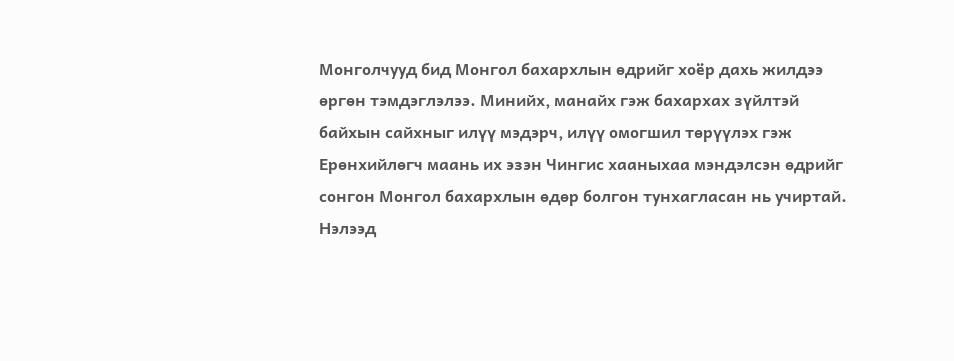Монголчууд бид Монгол бахархлын өдрийг хоёр дахь жилдээ өргөн тэмдэглэлээ. Минийх, манайх гэж бахархах зүйлтэй байхын сайхныг илүү мэдэрч, илүү омогшил төрүүлэх гэж Ерөнхийлөгч маань их эзэн Чингис хааныхаа мэндэлсэн өдрийг сонгон Монгол бахархлын өдөр болгон тунхагласан нь учиртай. Нэлээд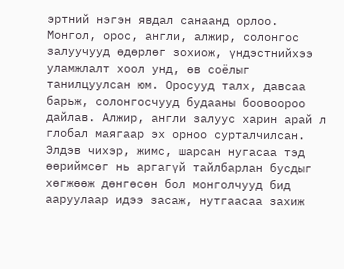эртний нэгэн явдал санаанд орлоо. Монгол, орос, англи, алжир, солонгос залуучууд өдөрлөг зохиож, үндэстнийхээ уламжлалт хоол унд, өв соёлыг танилцуулсан юм. Оросууд талх, давсаа барьж, солонгосчууд будааны боовоороо дайлав. Алжир, англи залуус харин арай л глобал маягаар эх орноо сурталчилсан. Элдэв чихэр, жимс, шарсан нугасаа тэд өөриймсөг нь аргагүй тайлбарлан бусдыг хөгжөөж дөнгөсөн бол монголчууд бид ааруулаар идээ засаж, нутгаасаа захиж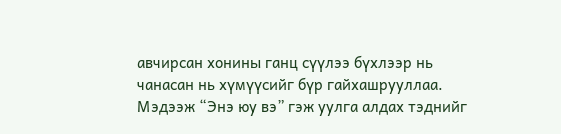авчирсан хонины ганц сүүлээ бүхлээр нь чанасан нь хүмүүсийг бүр гайхашрууллаа. Мэдээж “Энэ юу вэ” гэж уулга алдах тэднийг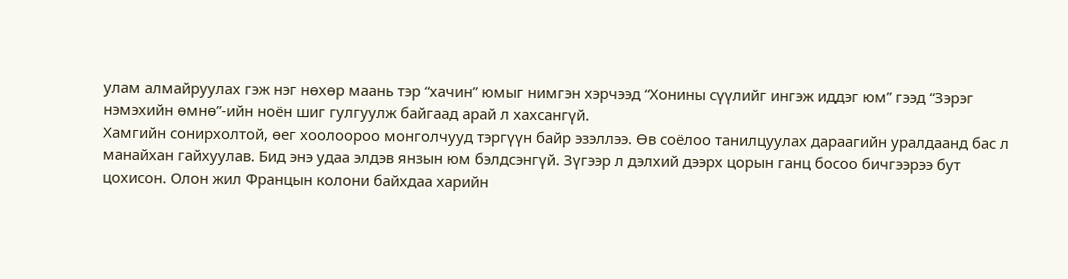улам алмайруулах гэж нэг нөхөр маань тэр “хачин” юмыг нимгэн хэрчээд “Хонины сүүлийг ингэж иддэг юм” гээд “Зэрэг нэмэхийн өмнө”-ийн ноён шиг гулгуулж байгаад арай л хахсангүй.
Хамгийн сонирхолтой, өег хоолоороо монголчууд тэргүүн байр эзэллээ. Өв соёлоо танилцуулах дараагийн уралдаанд бас л манайхан гайхуулав. Бид энэ удаа элдэв янзын юм бэлдсэнгүй. Зүгээр л дэлхий дээрх цорын ганц босоо бичгээрээ бут цохисон. Олон жил Францын колони байхдаа харийн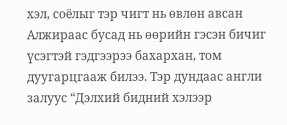хэл, соёлыг тэр чигт нь өвлөн авсан Алжираас бусад нь өөрийн гэсэн бичиг үсэгтэй гэдгээрээ бахархан, том дуугарцгааж билээ. Тэр дундаас англи залуус “Дэлхий бидний хэлээр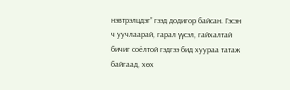нэвтрэлцдэг” гээд додигор байсан. Гэсэн ч уучлаарай, гарал үүсэл, гайхалтай бичиг соёлтой гэдгээ бид хуураа татаж байгаад, хөх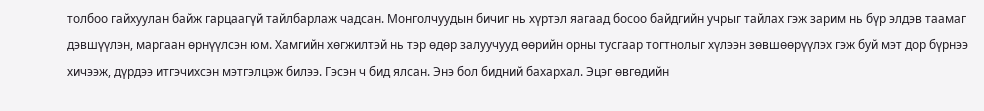толбоо гайхуулан байж гарцаагүй тайлбарлаж чадсан. Монголчуудын бичиг нь хүртэл яагаад босоо байдгийн учрыг тайлах гэж зарим нь бүр элдэв таамаг дэвшүүлэн, маргаан өрнүүлсэн юм. Хамгийн хөгжилтэй нь тэр өдөр залуучууд өөрийн орны тусгаар тогтнолыг хүлээн зөвшөөрүүлэх гэж буй мэт дор бүрнээ хичээж, дүрдээ итгэчихсэн мэтгэлцэж билээ. Гэсэн ч бид ялсан. Энэ бол бидний бахархал. Эцэг өвгөдийн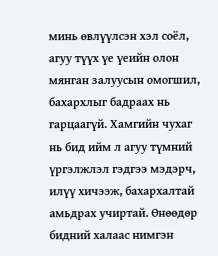минь өвлүүлсэн хэл соёл, агуу түүх үе үеийн олон мянган залуусын омогшил, бахархлыг бадраах нь гарцаагүй. Хамгийн чухаг нь бид ийм л агуу түмний үргэлжлэл гэдгээ мэдэрч, илүү хичээж, бахархалтай амьдрах учиртай. Өнөөдөр бидний халаас нимгэн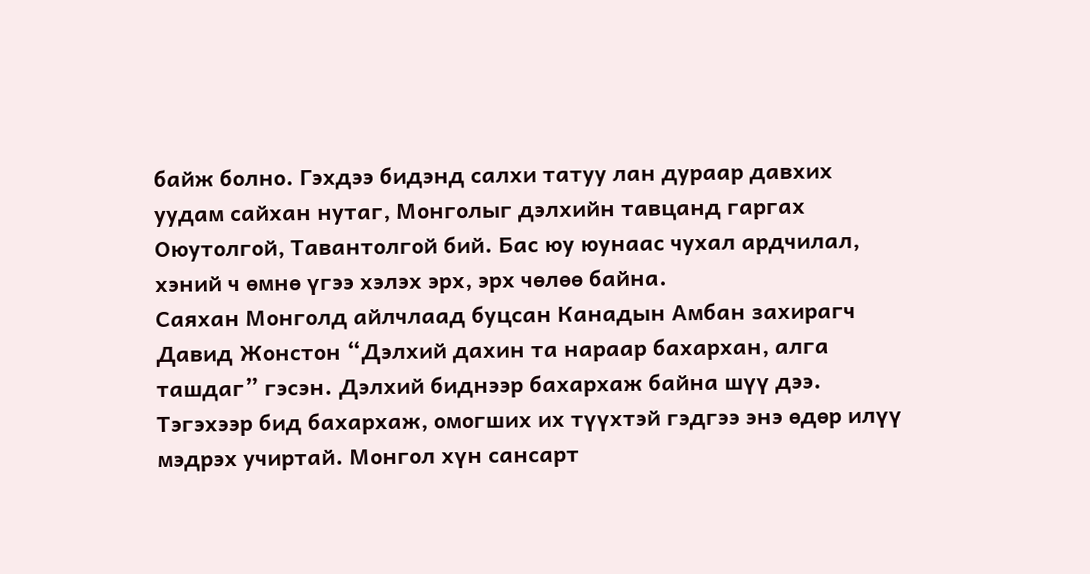байж болно. Гэхдээ бидэнд салхи татуу лан дураар давхих уудам сайхан нутаг, Монголыг дэлхийн тавцанд гаргах Оюутолгой, Тавантолгой бий. Бас юу юунаас чухал ардчилал, хэний ч өмнө үгээ хэлэх эрх, эрх чөлөө байна.
Саяхан Монголд айлчлаад буцсан Канадын Амбан захирагч Давид Жонстон “Дэлхий дахин та нараар бахархан, алга ташдаг” гэсэн. Дэлхий биднээр бахархаж байна шүү дээ. Тэгэхээр бид бахархаж, омогших их түүхтэй гэдгээ энэ өдөр илүү мэдрэх учиртай. Монгол хүн сансарт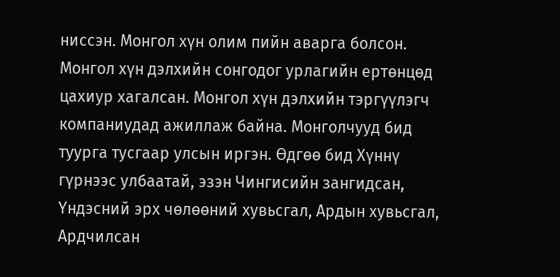ниссэн. Монгол хүн олим пийн аварга болсон. Монгол хүн дэлхийн сонгодог урлагийн ертөнцөд цахиур хагалсан. Монгол хүн дэлхийн тэргүүлэгч компаниудад ажиллаж байна. Монголчууд бид туурга тусгаар улсын иргэн. Өдгөө бид Хүннү гүрнээс улбаатай, эзэн Чингисийн зангидсан, Үндэсний эрх чөлөөний хувьсгал, Ардын хувьсгал, Ардчилсан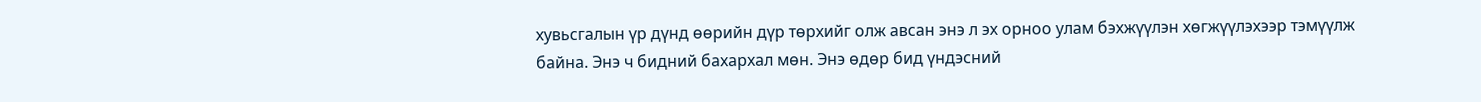хувьсгалын үр дүнд өөрийн дүр төрхийг олж авсан энэ л эх орноо улам бэхжүүлэн хөгжүүлэхээр тэмүүлж байна. Энэ ч бидний бахархал мөн. Энэ өдөр бид үндэсний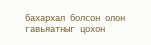бахархал болсон олон гавьяатныг цохон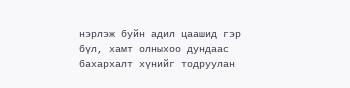нэрлэж буйн адил цаашид гэр бүл, хамт олныхоо дундаас бахархалт хүнийг тодруулан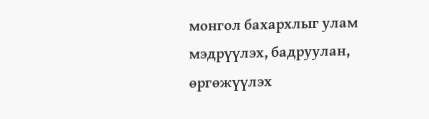монгол бахархлыг улам мэдрүүлэх, бадруулан, өргөжүүлэх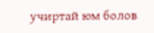учиртай юм болов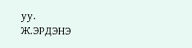уу.
Ж.ЭРДЭНЭ